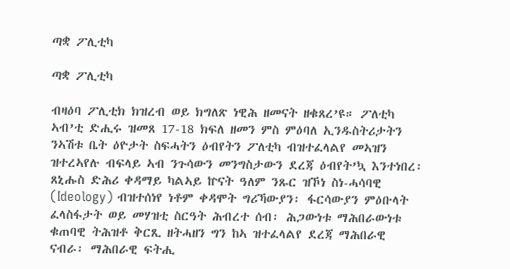ጣቋ ፖሊቲካ

ጣቋ ፖሊቲካ

ብዛዕባ ፖሊቲክ ክዝረብ ወይ ክግለጽ ነዊሕ ዘመናት ዘቁጸረ’ዩ። ፖለቲካ ኣብ’ቲ ድሒሩ ዝመጸ 17-18 ክፍለ ዘመን ምስ ምዕባለ ኢንዱስትሪታትን ንኣሽቱ ቤት ዕዮታት ስፍሓትን ዕብየትን ፖለቲካ ብዝተፈላልየ መኣዝን ዝተረኣየሉ ብፍላይ ኣብ ንጉሳውን መንግስታውን ደረጃ ዕብየት’ኳ እንተነበረ፡ ጸኒሑስ ድሕሪ ቀዳማይ ካልኣይ ኵናት ዓለም ንጹር ዝኾነ ስነ-ሓሳባዊ (Ideology) ብዝተሰነየ ነቶም ቀዳሞት ግሪኻውያን፡ ፋርሳውያን ምዕቡላት ፈላስፋታት ወይ መሃዝቲ ስርዓት ሕብረተ ሰብ፡ ሕጋውነቱ ማሕበራውነቱ ቁጠባዊ ትሕዝቶ ቅርጺ ዘትሓዘን ግን ከኣ ዝተፈላልየ ደረጃ ማሕበራዊ ናብራ፡ ማሕበራዊ ፍትሒ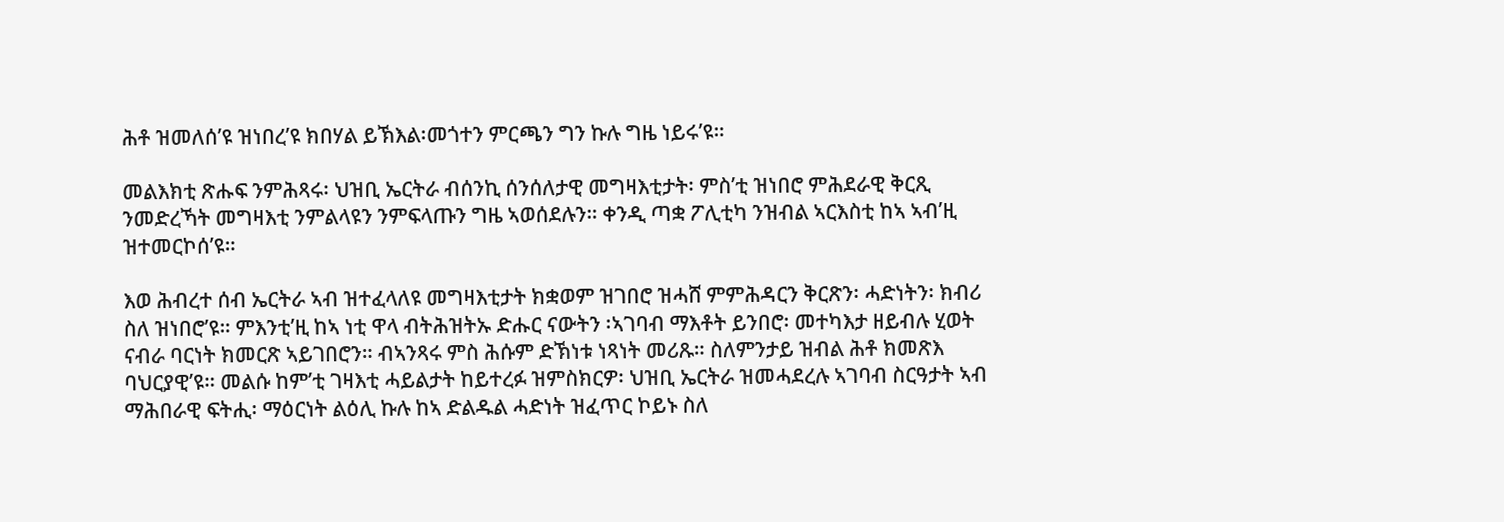ሕቶ ዝመለሰ’ዩ ዝነበረ’ዩ ክበሃል ይኽእል፡መጎተን ምርጫን ግን ኩሉ ግዜ ነይሩ’ዩ።

መልእክቲ ጽሑፍ ንምሕጻሩ፡ ህዝቢ ኤርትራ ብሰንኪ ሰንሰለታዊ መግዛእቲታት፡ ምስ’ቲ ዝነበሮ ምሕደራዊ ቅርጺ ንመድረኻት መግዛእቲ ንምልላዩን ንምፍላጡን ግዜ ኣወሰደሉን። ቀንዲ ጣቋ ፖሊቲካ ንዝብል ኣርእስቲ ከኣ ኣብ’ዚ ዝተመርኮሰ’ዩ።

እወ ሕብረተ ሰብ ኤርትራ ኣብ ዝተፈላለዩ መግዛእቲታት ክቋወም ዝገበሮ ዝሓሸ ምምሕዳርን ቅርጽን፡ ሓድነትን፡ ክብሪ ስለ ዝነበሮ’ዩ። ምእንቲ’ዚ ከኣ ነቲ ዋላ ብትሕዝትኡ ድሑር ናውትን ፡ኣገባብ ማእቶት ይንበሮ፡ መተካእታ ዘይብሉ ሂወት ናብራ ባርነት ክመርጽ ኣይገበሮን። ብኣንጻሩ ምስ ሕሱም ድኽነቱ ነጻነት መሪጹ። ስለምንታይ ዝብል ሕቶ ክመጽእ ባህርያዊ’ዩ። መልሱ ከም’ቲ ገዛእቲ ሓይልታት ከይተረፉ ዝምስክርዎ፡ ህዝቢ ኤርትራ ዝመሓደረሉ ኣገባብ ስርዓታት ኣብ ማሕበራዊ ፍትሒ፡ ማዕርነት ልዕሊ ኩሉ ከኣ ድልዱል ሓድነት ዝፈጥር ኮይኑ ስለ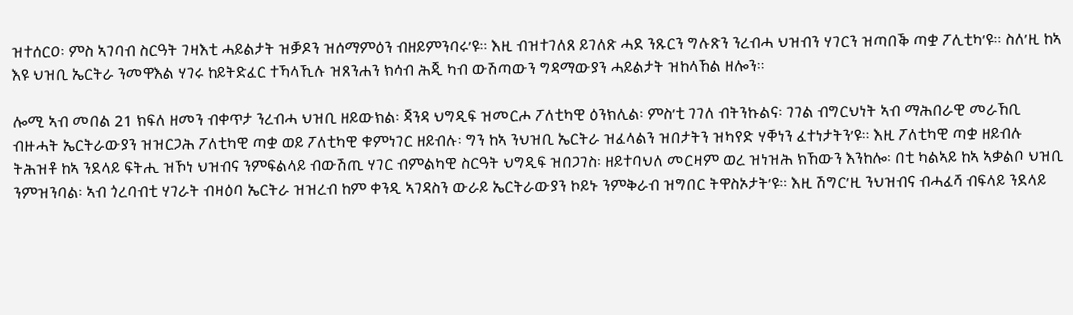ዝተሰርዐ፡ ምስ ኣገባብ ስርዓት ገዛእቲ ሓይልታት ዝቓዶን ዝሰማምዕን ብዘይምንባሩ’ዩ። እዚ ብዝተገለጸ ይገለጽ ሓደ ንጹርን ግሉጽን ንረብሓ ህዝብን ሃገርን ዝጣበቕ ጣቋ ፖሊቲካ’ዩ። ስለ’ዚ ከኣ እዩ ህዝቢ ኤርትራ ንመዋእል ሃገሩ ከይትድፈር ተኻላኺሉ ዝጸንሐን ክሳብ ሕጂ ካብ ውሽጣውን ግዳማውያን ሓይልታት ዝከላኸል ዘሎን።

ሎሚ ኣብ መበል 21 ክፍለ ዘመን ብቀጥታ ንረብሓ ህዝቢ ዘይውክል፡ ጃንዳ ህግዲፍ ዝመርሖ ፖለቲካዊ ዕንክሊል፡ ምስ’ቲ ገገለ ብትንኩልና፡ ገገል ብግርህነት ኣብ ማሕበራዊ መራኸቢ ብዙሓት ኤርትራውያን ዝዝርጋሕ ፖለቲካዊ ጣቋ ወይ ፖለቲካዊ ቁምነገር ዘይብሉ፡ ግን ከኣ ንህዝቢ ኤርትራ ዝፈላልን ዝበታትን ዝካየድ ሃቐነን ፈተነታትን’ዩ። እዚ ፖለቲካዊ ጣቋ ዘይብሉ ትሕዝቶ ከኣ ንደላይ ፍትሒ ዝኾነ ህዝብና ንምፍልላይ ብውሽጢ ሃገር ብምልካዊ ስርዓት ህግዲፍ ዝበጋገስ፡ ዘይተባህለ መርዛም ወረ ዝነዝሕ ክኸውን እንከሎ፡ በቲ ካልኣይ ከኣ ኣቃልቦ ህዝቢ ንምዝንባል፡ ኣብ ጎረባብቲ ሃገራት ብዛዕባ ኤርትራ ዝዝረብ ከም ቀንዲ ኣገዳስን ውራይ ኤርትራውያን ኮይኑ ንምቅራብ ዝግበር ትዋስኦታት’ዩ። እዚ ሽግር’ዚ ንህዝብና ብሓፈሻ ብፍላይ ንደላይ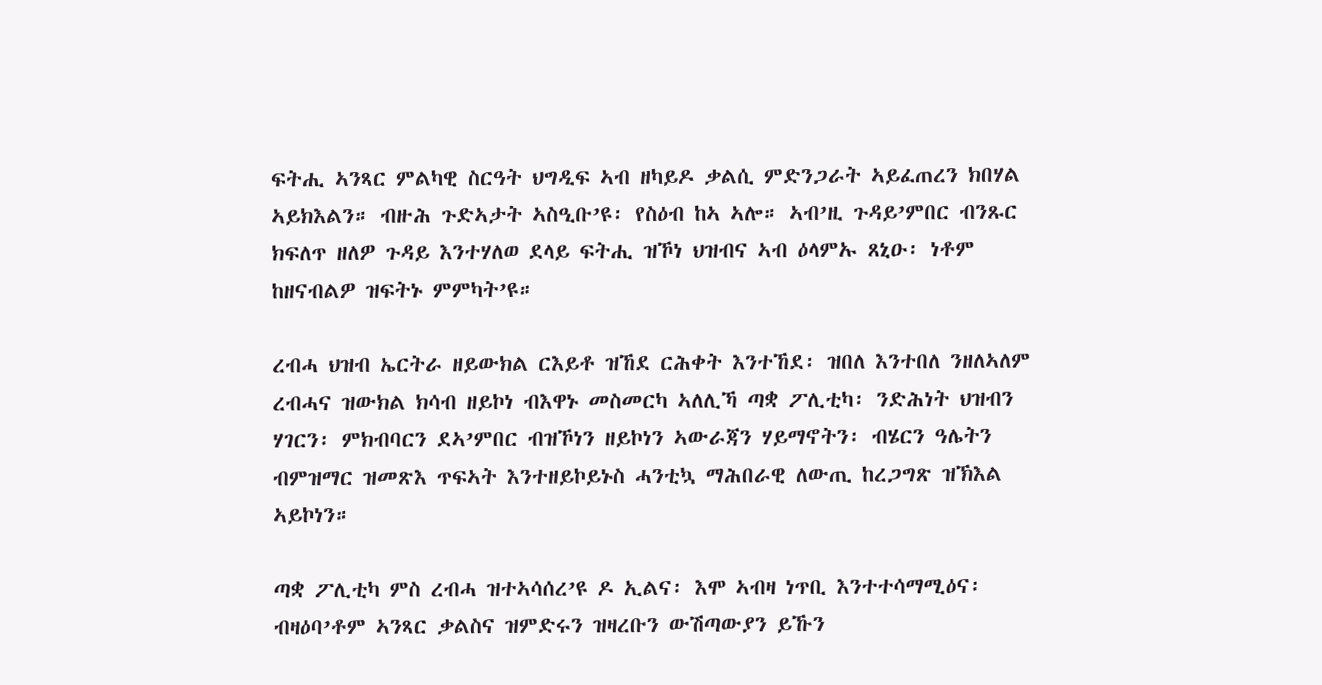ፍትሒ ኣንጻር ምልካዊ ስርዓት ህግዲፍ ኣብ ዘካይዶ ቃልሲ ምድንጋራት ኣይፈጠረን ክበሃል ኣይክእልን። ብዙሕ ጉድኣታት ኣስዒቡ’ዩ፡ የስዕብ ከኣ ኣሎ። ኣብ’ዚ ጉዳይ’ምበር ብንጹር ክፍለጥ ዘለዎ ጉዳይ እንተሃለወ ደላይ ፍትሒ ዝኾነ ህዝብና ኣብ ዕላምኡ ጸኒዑ፡ ነቶም ከዘናብልዎ ዝፍትኑ ምምካት’ዩ።

ረብሓ ህዝብ ኤርትራ ዘይውክል ርእይቶ ዝኸደ ርሕቀት እንተኸደ፡ ዝበለ እንተበለ ንዘለኣለም ረብሓና ዝውክል ክሳብ ዘይኮነ ብእዋኑ መስመርካ ኣለሊኻ ጣቋ ፖሊቲካ፡ ንድሕነት ህዝብን ሃገርን፡ ምክብባርን ደኣ’ምበር ብዝኾነን ዘይኮነን ኣውራጃን ሃይማኖትን፡ ብሄርን ዓሌትን ብምዝማር ዝመጽእ ጥፍኣት እንተዘይኮይኑስ ሓንቲኳ ማሕበራዊ ለውጢ ከረጋግጽ ዝኽእል ኣይኮነን።

ጣቋ ፖሊቲካ ምስ ረብሓ ዝተኣሳሰረ’ዩ ዶ ኢልና፡ እሞ ኣብዛ ነጥቢ እንተተሳማሚዕና፡ ብዛዕባ’ቶም ኣንጻር ቃልስና ዝምድሩን ዝዛረቡን ውሽጣውያን ይኹን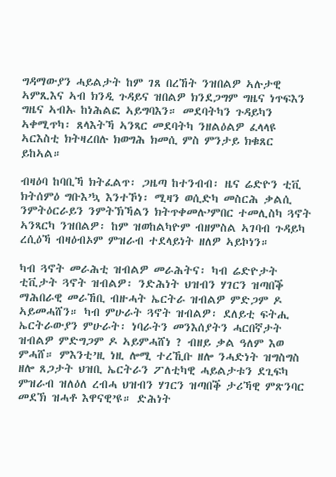ግዳማውያን ሓይልታት ከም ገጸ በረኸት ንዝበልዎ ኣሉታዊ ኣምጺእና ኣብ ክንዲ ጉዳይና ዝበልዎ ክንደጋግም ግዜና ነጥፍእን ግዜና ኣብኡ ከነሕልፎ ኣይግባእን። መደባትካን ጉዳይካን ኣቀሚጥካ፡ ጸላእትኻ ኣንጻር መደባትካ ንዘልዕልዎ ፈላላዩ ኣርእስቲ ክትዛረበሉ ክወግሕ ክመሲ ምስ ምንታይ ክቁጸር ይከኣል።

ብዛዕባ ከባቢኻ ክትፈልጥ፡ ጋዜጣ ከተንብብ፡ ዜና ሬድዮን ቲቪ ክትሰምዕ ግቡእ’ኳ እንተኾነ፡ ሚዛን ወሲድካ መስርሕ ቃልሲ ንምትዕርራይን ንምትኽኻልን ክትጥቀመሉ’ምበር ተመሊስካ ጓኖት ኣንጻርካ ንዝበልዎ፡ ከም ዝወከልካዮም ብዘምስል ኣገባብ ጉዳይካ ረሲዕኻ ብዛዕብኦም ምዝራብ ተደላይነት ዘለዎ ኣይኮነን።

ካብ ጓኖት መራሕቲ ዝብልዎ መራሕትና፡ ካብ ሬድዮታት ቲቪታት ጓኖት ዝብልዎ፡ ንድሕነት ህዝብን ሃገርን ዝጣበቕ ማሕበራዊ መራኸቢ ብዙሓት ኤርትራ ዝብልዎ ምድጋም ዶ ኣይመሓሸን። ካብ ምሁራት ጓኖት ዝብልዎ፡ ደለይቲ ፍትሒ ኤርትራውያን ምሁራት፡ ነባራትን መንእሰያትን ሓርበኛታት ዝብልዎ ምድግጋም ዶ ኣይምሓሸነ ? ብዘይ ቃል ዓለም እወ ምሓሸ። ምእንቲ’ዚ ነዚ ሎሚ ተረኺቡ ዘሎ ንሓድነት ዝግስግስ ዘሎ ጸጋታት ህዝቢ ኤርትራን ፖለቲካዊ ሓይልታቱን ደጊፍካ ምዝራብ ዝለዕለ ረብሓ ህዝብን ሃገርን ዝጣበቕ ታሪኻዊ ምጽንባር መደኽ ዝሓቶ እዋናዊ’ዩ። ድሕነት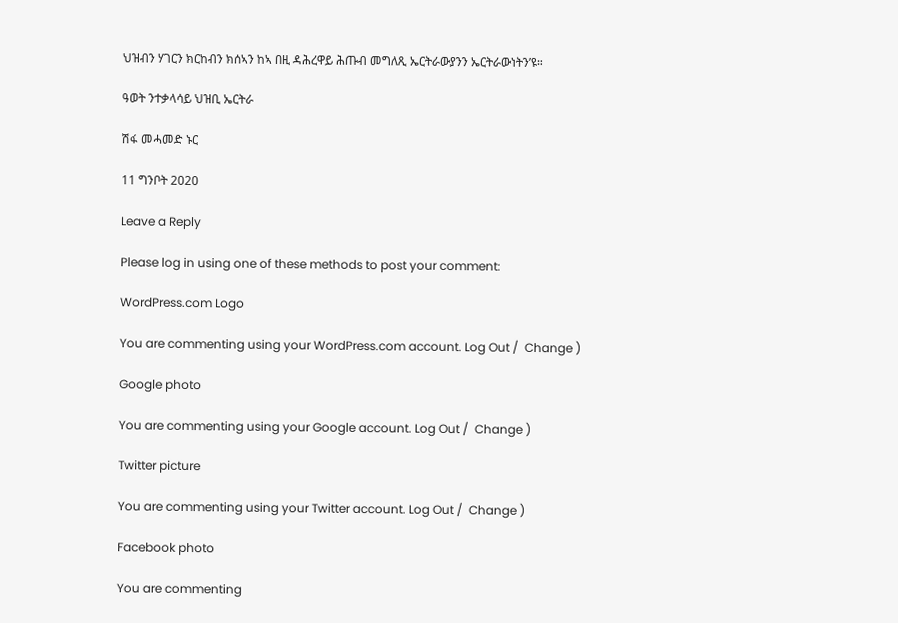ህዝብን ሃገርን ክርከብን ክሰኣን ከኣ በዚ ዳሕረዋይ ሕጡብ መግለጺ ኤርትራውያንን ኤርትራውነትን’ዩ።

ዓወት ንተቃላሳይ ህዝቢ ኤርትራ

ሽፋ መሓመድ ኑር

11 ግንቦት 2020

Leave a Reply

Please log in using one of these methods to post your comment:

WordPress.com Logo

You are commenting using your WordPress.com account. Log Out /  Change )

Google photo

You are commenting using your Google account. Log Out /  Change )

Twitter picture

You are commenting using your Twitter account. Log Out /  Change )

Facebook photo

You are commenting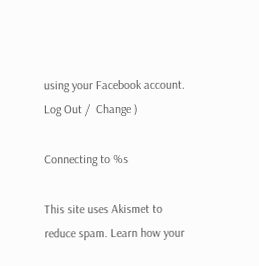using your Facebook account. Log Out /  Change )

Connecting to %s

This site uses Akismet to reduce spam. Learn how your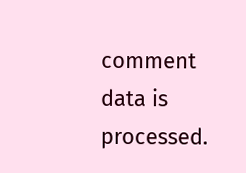comment data is processed.